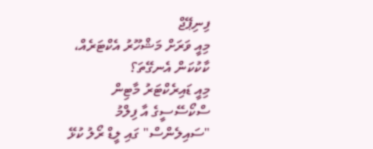ފިނިޕޭޖް
މިއީ ވަރަށް މަޝްހޫރު އެކްޓަރެއް، ކާކުކަން އެނގޭތަ؟
މިއީ ޑައިރެކްޓަރު މާޓިން ސްކޯސޭސީގެ އާ ފިލްމު "ސައިލެންސް" ގައި ލީޑް ރޯލު ކުޅޭ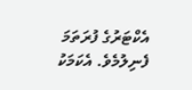އެކްޓަރުގެ ފުރަތަމަ ފެނިލުމެވެ. އެކަމަކު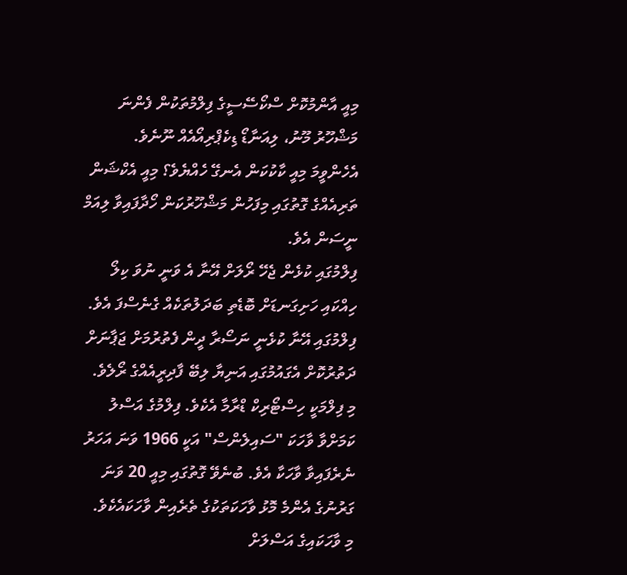މިއީ އާންމުކޮށް ސްކޯސޭސީގެ ފިލްމުތަކުން ފެންނަ މަޝްހޫރު މޫނު، ލިއަނާޑޯ ޑިކެޕްރިއޯއެއް ނޫނެވެ.
އެހެންވީމަ މިއީ ކާކުކަން އެނގޭ ހެއްޔެވެ؟ މިއީ އެކްޝަން ތަރިއެއްގެ ގޮތުގައި މިފަހުން މަޝްހޫރުކަން ހޯދާފައިވާ ލިއަމް ނީސަން އެވެ.
ފިލްމުގައި ކުޅެން ޖެހޭ ރޯލަށް އޭނާ އެ ވަނީ ނުވަ ކިލޯ ހިއްކައި ހަށިގަނޑަށް ބޮޑެތި ބަދަލުތަކެއް ގެނެސްފަ އެވެ. ފިލްމުގައި އޭނާ ކުޅެނީ ނަސޯރާ ދީން ފެތުރުމަށް ޖަޕާނަށް ދަތުރުކޮށް އެގައުމުގައި އަނިޔާ ލިބޭ ފާދިރީއެއްގެ ރޯލެވެ.
މި ފިލްމަކީ ހިސްޓޯރިކް ޑްރާމާ އެކެވެ. ފިލްމުގެ އަސްލު ކަމަށްވާ ވާހަކަ "ސައިލެންސް" އަކީ 1966 ވަނަ އަހަރު ނެރެފައިވާ ވާހަކާ އެވެ. ބުނެވޭ ގޮތުގައި މިއީ 20 ވަނަ ގަރުނުގެ އެންމެ މޮޅު ވާހަކަތަކުގެ ތެރެއިން ވާހަކައެކެވެ.
މި ވާހަކައިގެ އަސްލަށް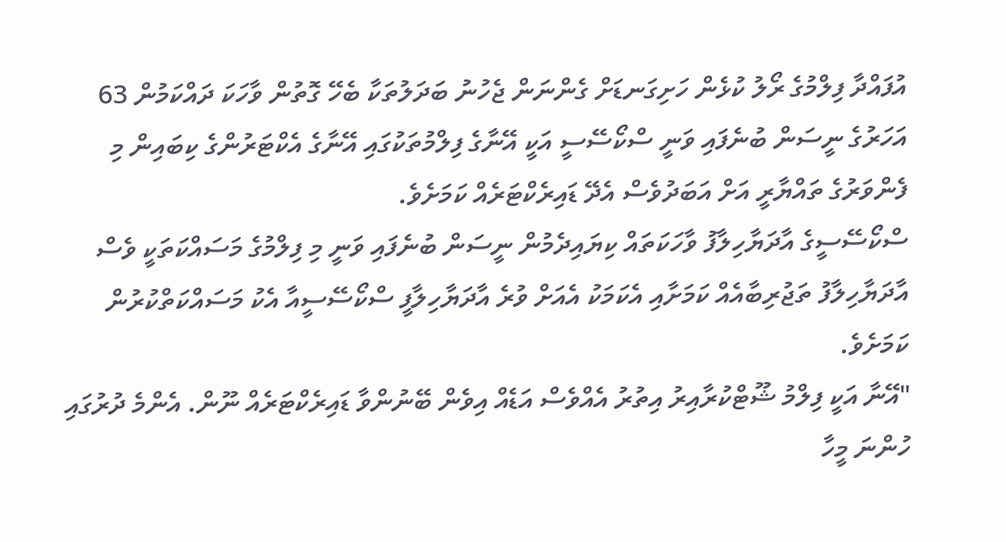އުފައްދާ ފިލްމުގެ ރޯލު ކުޅެން ހަށިގަނޑަށް ގެންނަން ޖެހުނު ބަދަލުތަކާ ބެހޭ ގޮތުން ވާހަކަ ދައްކަމުން 63 އަހަރުގެ ނީސަން ބުނެފައި ވަނީ ސްކޯސޭސީ އަކީ އޭނާގެ ފިލްމުތަކުގައި އޭނާގެ އެކްޓަރުންގެ ކިބައިން މި ފެންވަރުގެ ތައްޔާރީ އަށް އަބަދުވެސް އެދޭ ޑައިރެކްޓަރެއް ކަމަށެވެ.
ސްކޯސޭސީގެ އާދަޔާހިލާފު ވާހަކަތައް ކިޔައިދެމުން ނީސަން ބުނެފައި ވަނީ މި ފިލްމުގެ މަސައްކަތަކީ ވެސް އާދަޔާހިލާފު ތަޖުރިބާއެއް ކަމަށާއި އެކަމަކު އެއަށް ވުރެ އާދަޔާހިލާފީ ސްކޯސޭސީއާ އެކު މަސައްކަތްކުރުން ކަމަށެވެ.
"އޭނާ އަކީ ފިލްމު ޝޫޓްކުރާއިރު އިތުރު އެއްވެސް އަޑެއް އިވެން ބޭނުންވާ ޑައިރެކްޓަރެއް ނޫން. އެންމެ ދުރުގައި ހުންނަ މީހާ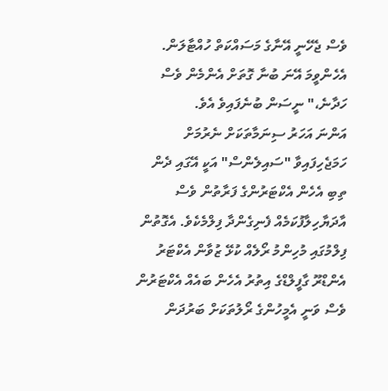ވެސް ޖެހޭނީ އޭނާގެ މަސައްކަތް ހުއްޓާލަން. އެހެންވީމަ އޭނަ ބުނާ ގޮތަށް އެންމެން ވެސް ހަދާނެ،" ނީސަން ބުނެފައިވެ އެވެ.
އަންނަ އަހަރު ސިނަމާތަކަށް ނެރުމަށް ހަމަޖެހިފައިވާ "ސައިލެންސް" އަކީ އޭގައި ދެން ތިބި އެހެން އެކްޓަރުންގެ ފަރާތުން ވެސް އާދަޔާހިލާފުކަމެއް ފެނިގެންދާ ފިލްމެކެވެ. އެގޮތުން ފިލްމުގައި މުހިންމު ރޯލެއް ކުޅޭ ޒުވާން އެކްޓަރު އެންޑްރޫ ގާފީލްޑްގެ އިތުރު އެހެން ބައެއް އެކްޓަރުން ވެސް ވަނީ އެމީހުންގެ ރޯލުތަކަށް ބަރުދަން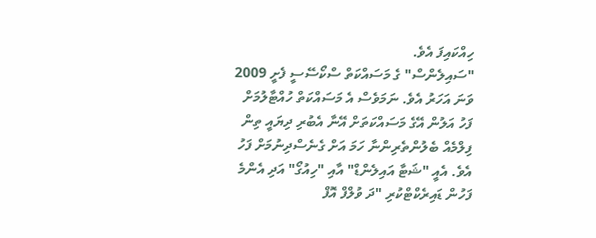ހިއްކައިފަ އެވެ.
"ސައިލެންސް" ގެ މަސައްކަތް ސްކޯސޭސީ ފެށީ 2009 ވަނަ އަހަރު އެވެ. ނަމަވެސް އެ މަސައްކަތް ހުއްޓާލުމަށް ފަހު އަލުން އޭގެ މަސައްކަތަށް އޭނާ އެބުރި ދިޔައީ ތިން ފިލްމެއް ބެލުންތެރިންނާ ހަމަ އަށް ގެނެސްދިނުމަށް ފަހު އެވެ. އެއީ "ޝަޓާ އައިލެންޑް" އާއި "ހިއުގޯ" އަދި އެންމެ ފަހުން ޑައިރެކްޓްކުރި "ދަ ވުލްފް އޮފް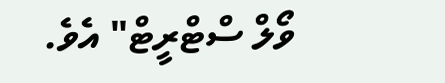ވޯލް ސްޓްރީޓް" އެވެ.